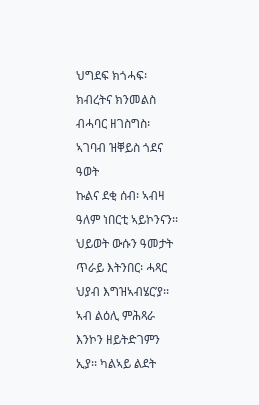ህግደፍ ክጎሓፍ፡ ክብረትና ክንመልስ ብሓባር ዘገስግስ፡ ኣገባብ ዝቐይስ ጎደና ዓወት
ኩልና ደቂ ሰብ፡ ኣብዛ ዓለም ነበርቲ ኣይኮንናን፡፡ ህይወት ውሱን ዓመታት ጥራይ እትንበር፡ ሓጻር ህያብ እግዝኣብሄር’ያ፡፡ ኣብ ልዕሊ ምሕጻራ እንኮን ዘይትድገምን ኢያ፡፡ ካልኣይ ልደት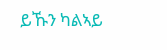ይኹን ካልኣይ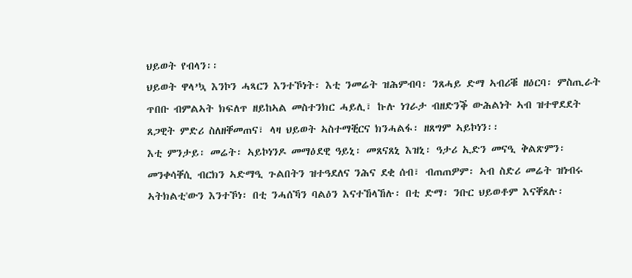ህይወት የብላን፡፡
ህይወት ዋላ’ኳ እንኮን ሓጻርን እንተኾነት፡ እቲ ንመሬት ዝሕምብባ፡ ንጸሓይ ድማ ኣብሪቑ ዘዕርባ፡ ምስጢራት ጥበቡ ብምልኣት ክፍለጥ ዘይከኣል መስተንክር ሓይሊ፣ ኩሉ ነገራታ ብዘድንቕ ውሕልነት ኣብ ዝተዋደደት ጸጋዊት ምድሪ ስለዘቐመጠና፣ ላዛ ህይወት ኣስተማቒርና ክንሓልፋ፡ ዘጸግም ኣይኮነን፡፡
እቲ ምንታይ፡ መሬት፡ ኣይኮነንዶ መማዕደዊ ዓይኒ፡ መጸናጸኒ እዝኒ፡ ዓታሪ ኢድን መናዒ ቅልጽምን፡ መንቀሳቐሲ ብርክን ኣድማዒ ጉልበትን ዝተዓደለና ንሕና ደቂ ሰብ፣ ብጠጠዎም፡ ኣብ ስድሪ መሬት ዝነብሩ ኣትክልቲ'ውን እንተኾነ፡ በቲ ንሓሰኻን ባልዕን እናተኸላኸሉ፡ በቲ ድማ፡ ንቡር ህይወቶም እናቐጸሉ፡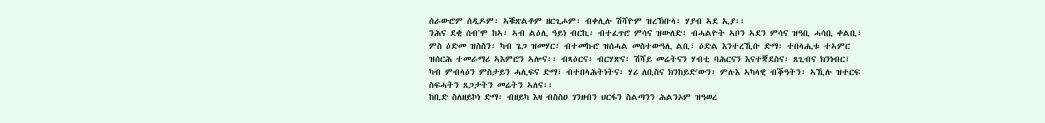ሰራውሮም ሰዲዶም፡ ኣቑጽልቶም ዘርጊሖም፡ ብቀሊሉ ሽሻዮም ዝረኽቡላ፡ ሃያብ ኣደ ኢያ፡፡
ንሕና ደቂ ሰብ'ሞ ከኣ፡ ኣብ ልዕሊ ዓይነ ብርኪ፡ ብተፈጥሮ ምሳና ዝውለድ፡ ብሓልዮት ኣቦን ኣደን ምሳና ዝዓቢ ሓሳቢ ቀልቢ፣ ምስ ዕድመ ዝስስን፡ ካብ ጌጋ ዝመሃር፡ ብተመኩሮ ዝሰሓል መስተውዓሊ ልቢ፣ ዕድል እንተረኺቡ ድማ፡ ተበላሒቱ ተኣምር ዝሰርሕ ተመራማሪ ኣእምሮን ኣሎና፡፡ ብጻዕርና፡ ብርሃጽና፡ ሽሻይ መሬትናን ሃብቲ ባሕርናን እናተቛደስና፡ ጸጊብና ክንነብር፣ ካብ ምብላዕን ምስታይን ሓሊፍና ድማ፣ ብተበላሕትነትና፡ ሃሪ ለቢስና ክንከይድ'ውን፡ ምሉእ ኣካላዊ ብቕዓትን፡ ኣኺሉ ዝተርፍ ስፍሓትን ጸጋታትን መሬትን ኣለና፡፡
ከቢድ ስለዘይኮነ ድማ፡ ብዘይካ እዛ ብስስዐ ገንዘብን ህርፋን ስልጣንን ሕልንኦም ዝዓወረ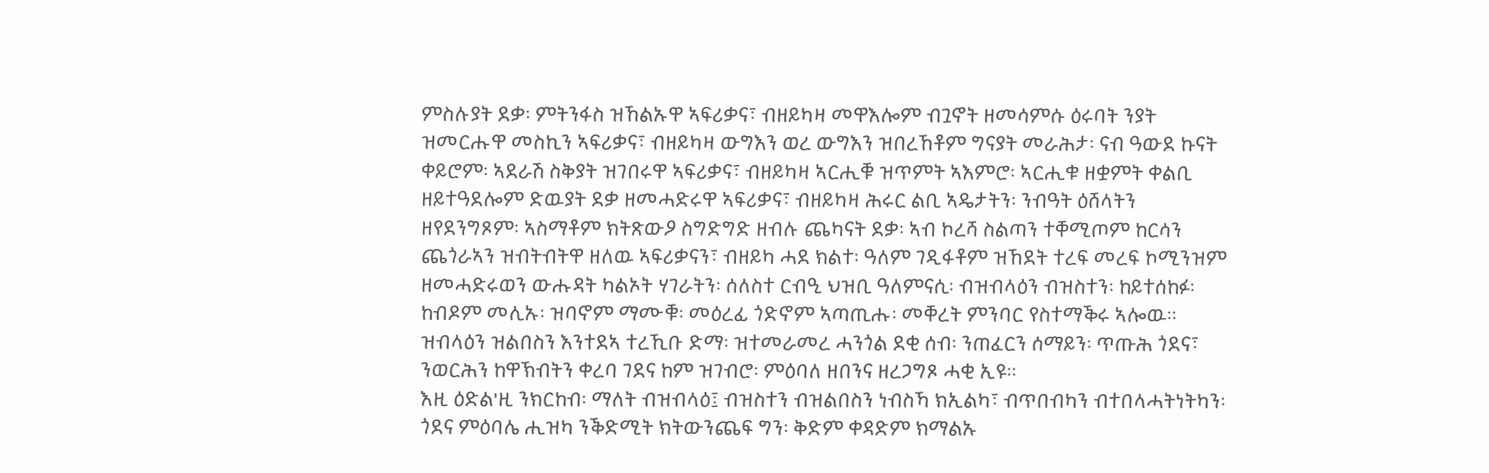ምስሉያት ደቃ፡ ምትንፋስ ዝኸልኡዋ ኣፍሪቃና፣ ብዘይካዛ መዋእሎም ብጓኖት ዘመሳምሱ ዕሩባት ንያት ዝመርሑዋ መስኪን ኣፍሪቃና፣ ብዘይካዛ ውግእን ወረ ውግእን ዝበረኸቶም ግናያት መራሕታ፡ ናብ ዓውደ ኩናት ቀይሮም፡ ኣደራሽ ስቅያት ዝገበሩዋ ኣፍሪቃና፣ ብዘይካዛ ኣርሒቑ ዝጥምት ኣእምሮ፡ ኣርሒቁ ዘቋምት ቀልቢ ዘይተዓደሎም ድዉያት ደቃ ዘመሓድሩዋ ኣፍሪቃና፣ ብዘይካዛ ሕሩር ልቢ ኣዴታትን፡ ንብዓት ዕሸላትን ዘየደንግጾም፡ ኣስማቶም ክትጽውዖ ስግድግድ ዘብሉ ጨካናት ደቃ፡ ኣብ ኮረሻ ስልጣን ተቐሚጦም ከርሳን ጨጎራኣን ዝብትብትዋ ዘለዉ ኣፍሪቃናን፣ ብዘይካ ሓደ ክልተ፡ ዓለም ገዲፋቶም ዝኸደት ተረፍ መረፍ ኮሚንዝም ዘመሓድሩወን ውሑዳት ካልኦት ሃገራትን፡ ሰለስተ ርብዒ ህዝቢ ዓለምናሲ፡ ብዝብላዕን ብዝስተን፡ ከይተሰከፉ፡ ከብዶም መሊኡ፡ ዝባኖም ማሙቑ፡ መዕረፊ ጎድኖም ኣጣጢሑ፡ መቐረት ምንባር የስተማቕሩ ኣሎዉ፡፡
ዝብላዕን ዝልበስን እንተደኣ ተረኺቡ ድማ፡ ዝተመራመረ ሓንጎል ደቂ ሰብ፡ ንጠፈርን ሰማይን፡ ጥጡሕ ጎደና፣ ንወርሕን ከዋኽብትን ቀረባ ገደና ከም ዝገብሮ፡ ምዕባለ ዘበንና ዘረጋግጾ ሓቂ ኢዩ፡፡
እዚ ዕድል'ዚ ንክርከብ፡ ማለት ብዝብላዕ፤ ብዝስተን ብዝልበስን ነብስኻ ክኢልካ፣ ብጥበብካን ብተበላሓትነትካን፡ ጎደና ምዕባሌ ሒዝካ ንቕድሚት ክትውንጨፍ ግን፡ ቅድም ቀዳድም ክማልኡ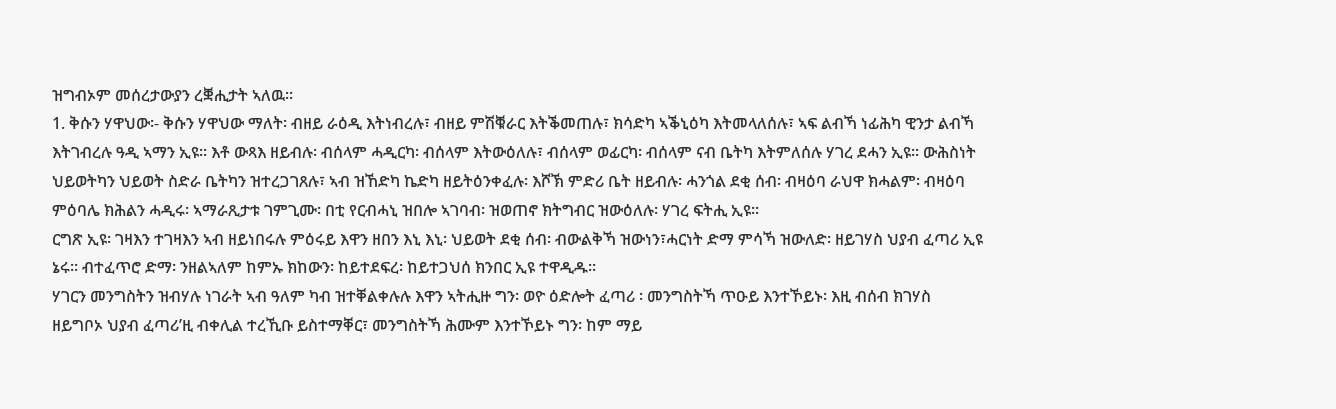ዝግብኦም መሰረታውያን ረቛሒታት ኣለዉ፡፡
1. ቅሱን ሃዋህው፡- ቅሱን ሃዋህው ማለት፡ ብዘይ ራዕዲ እትነብረሉ፣ ብዘይ ምሽቑራር እትቕመጠሉ፣ ክሳድካ ኣቕኒዕካ እትመላለሰሉ፣ ኣፍ ልብኻ ነፊሕካ ዊንታ ልብኻ እትገብረሉ ዓዲ ኣማን ኢዩ፡፡ እቶ ውጻእ ዘይብሉ፡ ብሰላም ሓዲርካ፡ ብሰላም እትውዕለሉ፣ ብሰላም ወፊርካ፡ ብሰላም ናብ ቤትካ እትምለሰሉ ሃገረ ደሓን ኢዩ፡፡ ውሕስነት ህይወትካን ህይወት ስድራ ቤትካን ዝተረጋገጸሉ፣ ኣብ ዝኸድካ ኬድካ ዘይትዕንቀፈሉ፡ እሾኽ ምድሪ ቤት ዘይብሉ፡ ሓንጎል ደቂ ሰብ፡ ብዛዕባ ራህዋ ክሓልም፡ ብዛዕባ ምዕባሌ ክሕልን ሓዲሩ፡ ኣማራጺታቱ ገምጊሙ፡ በቲ የርብሓኒ ዝበሎ ኣገባብ፡ ዝወጠኖ ክትግብር ዝውዕለሉ፡ ሃገረ ፍትሒ ኢዩ፡፡
ርግጽ ኢዩ፡ ገዛእን ተገዛእን ኣብ ዘይነበሩሉ ምዕሩይ እዋን ዘበን እኒ እኒ፡ ህይወት ደቂ ሰብ፡ ብውልቅኻ ዝውነን፣ሓርነት ድማ ምሳኻ ዝውለድ፡ ዘይገሃስ ህያብ ፈጣሪ ኢዩ ኔሩ፡፡ ብተፈጥሮ ድማ፡ ንዘልኣለም ከምኡ ክከውን፡ ከይተደፍረ፡ ከይተጋህሰ ክንበር ኢዩ ተዋዲዱ፡፡
ሃገርን መንግስትን ዝብሃሉ ነገራት ኣብ ዓለም ካብ ዝተቐልቀሉሉ እዋን ኣትሒዙ ግን፡ ወዮ ዕድሎት ፈጣሪ ፡ መንግስትኻ ጥዑይ እንተኾይኑ፡ እዚ ብሰብ ክገሃስ ዘይግቦኦ ህያብ ፈጣሪ’ዚ ብቀሊል ተረኺቡ ይስተማቐር፣ መንግስትኻ ሕሙም እንተኾይኑ ግን፡ ከም ማይ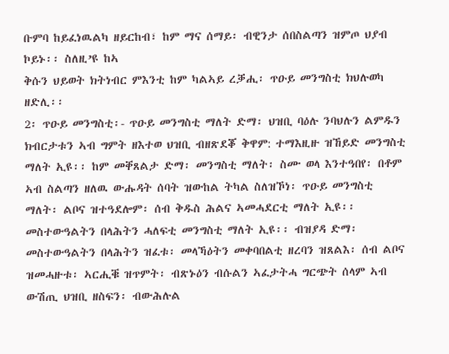ቡምባ ከይፈነዉልካ ዘይርከብ፣ ከም ማና ሰማይ፡ ብዊንታ ሰበስልጣን ዝምጦ ህያብ ኮይኑ፡፡ ስለዚ’ዩ ከኣ
ቅሱን ህይወት ክትነብር ምእንቲ ከም ካልኣይ ረቓሒ፡ ጥዑይ መንግስቲ ክህሉወካ ዘድሊ፡፡
2፡ ጥዑይ መንግስቲ፡- ጥዑይ መንግስቲ ማለት ድማ፡ ህዝቢ ባዕሉ ንባህሉን ልምዱን ክብርታቱን ኣብ ግምት ዘእተወ ህዝቢ ብዘጽደቖ ቅዋም: ተማእዚዙ ዝኸይድ መንግስቲ ማለት ኢዩ፡፡ ከም መቐጸልታ ድማ፡ መንግስቲ ማለት፡ ስሙ ወላ እንተዓበየ፡ በቶም ኣብ ስልጣን ዘለዉ ውሑዳት ሰባት ዝውከል ትካል ስለዝኾነ፡ ጥዑይ መንግስቲ ማለት፡ ልቦና ዝተዓደሎም፡ ሰብ ቅዱስ ሕልና ኣመሓደርቲ ማለት ኢዩ፡፡ መስተውዓልትን በላሕትን ሓለፍቲ መንግስቲ ማለት ኢዩ፡፡ ብዝያዳ ድማ፡ መስተውዓልትን በላሕትን ዝፈቱ፡ መላኻዕትን መቀባበልቲ ዘረባን ዝጸልእ፡ ሰብ ልቦና ዝመሓዙቱ፡ ኣርሒቑ ዝጥምት፡ ብጽኑዕን ብሱልን ኣፈታትሓ ግርጭት ሰላም ኣብ ውሽጢ ህዝቢ ዘስፍን፡ ብውሕሉል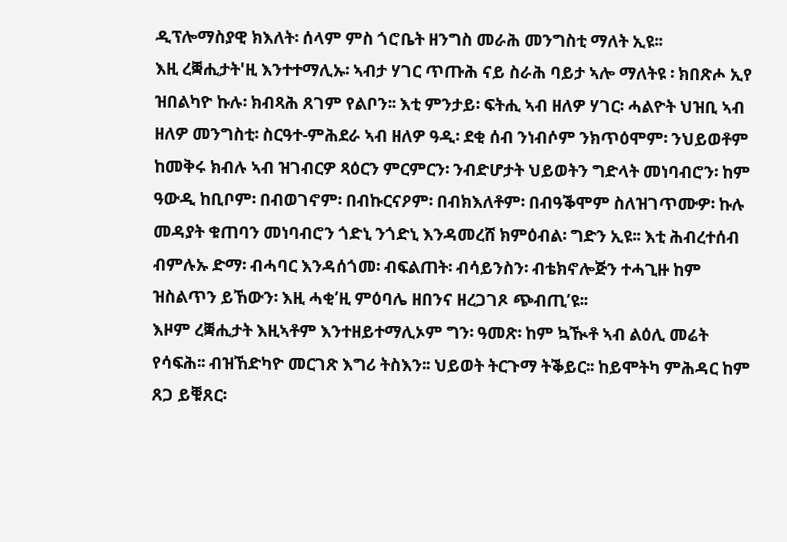ዲፕሎማስያዊ ክእለት፡ ሰላም ምስ ጎሮቤት ዘንግስ መራሕ መንግስቲ ማለት ኢዩ፡፡
እዚ ረቛሒታት'ዚ እንተተማሊኡ፡ ኣብታ ሃገር ጥጡሕ ናይ ስራሕ ባይታ ኣሎ ማለትዩ ፡ ክበጽሖ ኢየ ዝበልካዮ ኩሉ፡ ክብጻሕ ጸገም የልቦን፡፡ እቲ ምንታይ፡ ፍትሒ ኣብ ዘለዎ ሃገር፡ ሓልዮት ህዝቢ ኣብ ዘለዎ መንግስቲ፡ ስርዓተ-ምሕደራ ኣብ ዘለዎ ዓዲ፡ ደቂ ሰብ ንነብሶም ንክጥዕሞም፡ ንህይወቶም ከመቅሩ ክብሉ ኣብ ዝገብርዎ ጻዕርን ምርምርን፡ ንብድሆታት ህይወትን ግድላት መነባብሮን፡ ከም ዓውዲ ከቢቦም፡ በብወገኖም፡ በብኩርናዖም፡ በብክእለቶም፡ በብዓቕሞም ስለዝገጥሙዎ፡ ኩሉ መዳያት ቁጠባን መነባብሮን ጎድኒ ንጎድኒ እንዳመረሸ ክምዕብል፡ ግድን ኢዩ፡፡ እቲ ሕብረተሰብ ብምሉኡ ድማ፡ ብሓባር እንዳሰጎመ፡ ብፍልጠት፡ ብሳይንስን፡ ብቴክኖሎጅን ተሓጊዙ ከም ዝስልጥን ይኸውን፡ እዚ ሓቂ’ዚ ምዕባሌ ዘበንና ዘረጋገጾ ጭብጢ’ዩ፡፡
እዞም ረቛሒታት እዚኣቶም እንተዘይተማሊኦም ግን፡ ዓመጽ፡ ከም ኳዂቶ ኣብ ልዕሊ መሬት የሳፍሕ፡፡ ብዝኸድካዮ መርገጽ እግሪ ትስእን፡፡ ህይወት ትርጉማ ትቕይር፡፡ ከይሞትካ ምሕዳር ከም ጸጋ ይቑጸር፡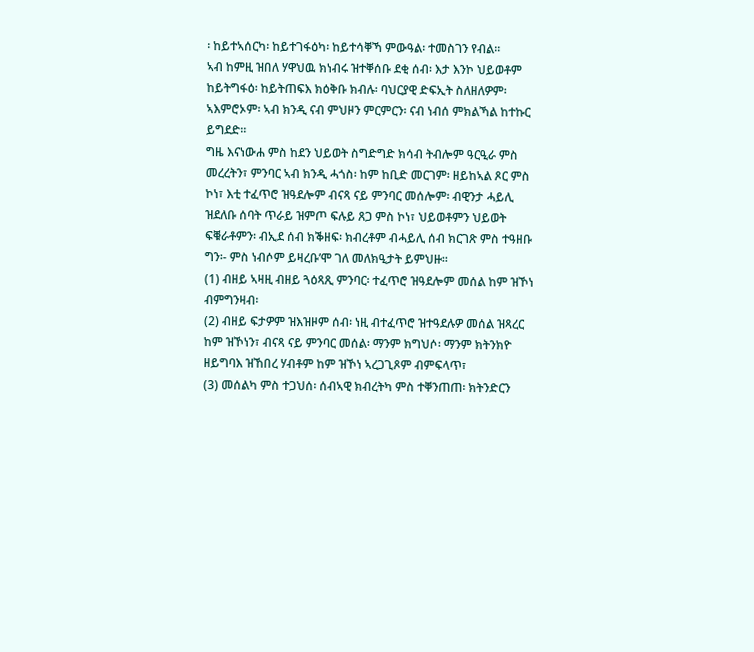፡ ከይተኣሰርካ፡ ከይተገፋዕካ፡ ከይተሳቐኻ ምውዓል፡ ተመስገን የብል፡፡
ኣብ ከምዚ ዝበለ ሃዋህዉ ክነብሩ ዝተቐሰቡ ደቂ ሰብ፡ እታ እንኮ ህይወቶም ከይትግፋዕ፡ ከይትጠፍእ ክዕቅቡ ክብሉ፡ ባህርያዊ ድፍኢት ስለዘለዎም፡ ኣእምሮኦም፡ ኣብ ክንዲ ናብ ምህዞን ምርምርን፡ ናብ ነብሰ ምክልኻል ከተኩር ይግደድ፡፡
ግዜ እናነውሐ ምስ ከደን ህይወት ስግድግድ ክሳብ ትብሎም ዓርዒራ ምስ መረረትን፣ ምንባር ኣብ ክንዲ ሓጎስ፡ ከም ከቢድ መርገም፡ ዘይከኣል ጾር ምስ ኮነ፣ እቲ ተፈጥሮ ዝዓደሎም ብናጻ ናይ ምንባር መሰሎም፡ ብዊንታ ሓይሊ ዝደለቡ ሰባት ጥራይ ዝምጦ ፍሉይ ጸጋ ምስ ኮነ፣ ህይወቶምን ህይወት ፍቑራቶምን፡ ብኢደ ሰብ ክቕዘፍ፡ ክብረቶም ብሓይሊ ሰብ ክርገጽ ምስ ተዓዘቡ ግን፡- ምስ ነብሶም ይዛረቡ’ሞ ገለ መለክዒታት ይምህዙ፡፡
(1) ብዘይ ኣዛዚ ብዘይ ጓዕጻጺ ምንባር፡ ተፈጥሮ ዝዓደሎም መሰል ከም ዝኾነ ብምግንዛብ፡
(2) ብዘይ ፍታዎም ዝእዝዞም ሰብ፡ ነዚ ብተፈጥሮ ዝተዓደሉዎ መሰል ዝጻረር ከም ዝኾነን፣ ብናጻ ናይ ምንባር መሰል፡ ማንም ክግህሶ፡ ማንም ክትንክዮ ዘይግባእ ዝኸበረ ሃብቶም ከም ዝኾነ ኣረጋጊጾም ብምፍላጥ፣
(3) መሰልካ ምስ ተጋህሰ፡ ሰብኣዊ ክብረትካ ምስ ተቐንጠጠ፡ ክትንድርን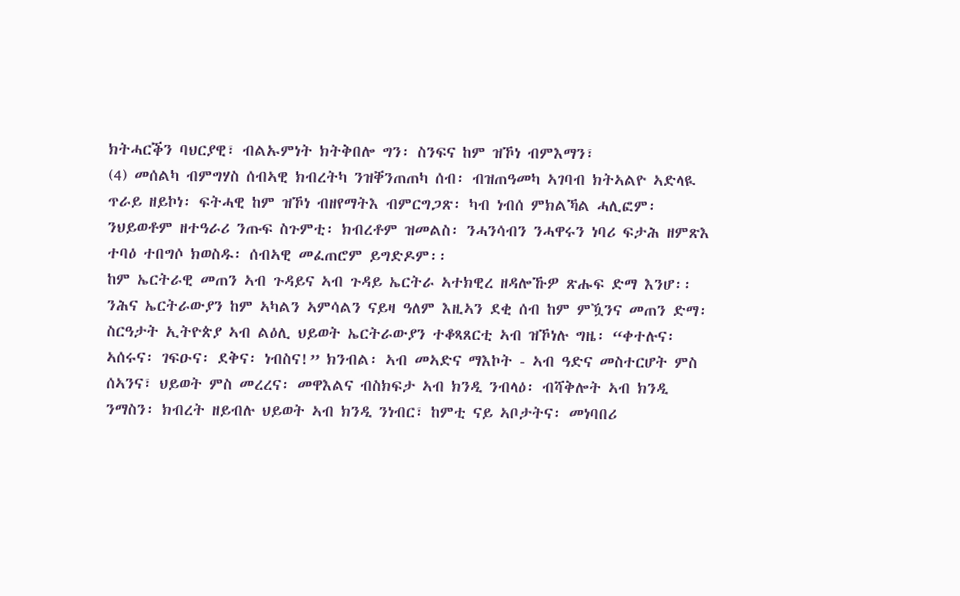ክትሓርቕን ባህርያዊ፣ ብልኡምነት ክትቅበሎ ግን፡ ስንፍና ከም ዝኾነ ብምእማን፣
(4) መሰልካ ብምግሃስ ሰብኣዊ ክብረትካ ንዝቐንጠጠካ ሰብ፡ ብዝጠዓመካ ኣገባብ ክትኣልዮ ኣድላዪ ጥራይ ዘይኮነ፡ ፍትሓዊ ከም ዝኾነ ብዘየማትእ ብምርግጋጽ፡ ካብ ነብሰ ምክልኻል ሓሊፎም፡ ንህይወቶም ዘተዓራሪ ንጡፍ ስጉምቲ፡ ክብረቶም ዝመልስ፡ ንሓንሳብን ንሓዋሩን ነባሪ ፍታሕ ዘምጽእ ተባዕ ተበግሶ ክወስዱ፡ ሰብኣዊ መፈጠሮም ይግድዶም፡፡
ከም ኤርትራዊ መጠን ኣብ ጉዳይና ኣብ ጉዳይ ኤርትራ ኣተክዊረ ዘዳሎኹዎ ጽሑፍ ድማ እንሆ፡፡
ንሕና ኤርትራውያን ከም ኣካልን ኣምሳልን ናይዛ ዓለም እዚኣን ደቂ ሰብ ከም ምዃንና መጠን ድማ፡ ስርዓታት ኢትዮጵያ ኣብ ልዕሊ ህይወት ኤርትራውያን ተቆጻጸርቲ ኣብ ዝኾነሉ ግዜ፡ “ቀተሉና፡ ኣሰሩና፡ ገፍዑና፡ ደቅና፡ ነብስና!” ክንብል፡ ኣብ መኣድና ማእኮት - ኣብ ዓድና መስተርሆት ምስ ሰኣንና፣ ህይወት ምስ መረረና፡ መዋእልና ብስክፍታ ኣብ ክንዲ ንብላዕ፡ ብሻቅሎት ኣብ ክንዲ ንማስን፡ ክብረት ዘይብሉ ህይወት ኣብ ክንዲ ንነብር፣ ከምቲ ናይ ኣቦታትና፡ መነባበሪ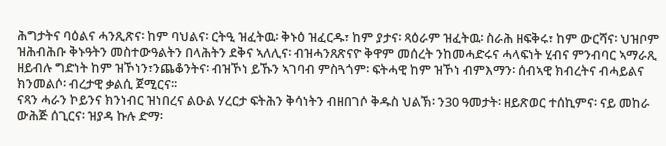ሕግታትና ባዕልና ሓንጺጽና፡ ከም ባህልና፡ ርትዒ ዝፈትዉ፡ ቅኑዕ ዝፈርዱ፣ ከም ያታና፡ ጻዕራም ዝፈትዉ፡ ስራሕ ዘፍቅሩ፣ ከም ውርሻና፡ ህዝቦም ዝሕብሕቡ ቅኑዓትን መስተውዓልትን በላሕትን ደቅና ኣለሊና፡ ብዝሓንጸጽናዮ ቅዋም መሰረት ንከመሓድሩና ሓላፍነት ሂብና ምንብባር ኣማራጺ ዘይብሉ ግድነት ከም ዝኾነን፣ንጨቆንትና፡ ብዝኾነ ይኹን ኣገባብ ምስጓጎም፡ ፍትሓዊ ከም ዝኾነ ብምእማን፡ ሰብኣዊ ክብረትና ብሓይልና ክንመልሶ፡ ብረታዊ ቃልሲ ጀሚርና፡፡
ናጻን ሓራን ኮይንና ክንነብር ዝነበረና ልዑል ሃረርታ ፍትሕን ቅሳነትን ብዘበገሶ ቅዱስ ህልኽ፡ ን30 ዓመታት፡ ዘይጽወር ተሰኪምና፡ ናይ መከራ ውሕጅ ሰጊርና፡ ዝያዳ ኩሉ ድማ፡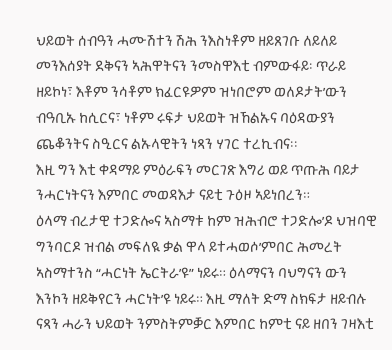ህይወት ሰብዓን ሓሙሽተን ሽሕ ንእስነቶም ዘይጸገቡ ለይለይ መንእሰያት ደቅናን ኣሕዋትናን ንመስዋእቲ ብምውፋይ፡ ጥራይ ዘይኮነ፣ እቶም ንሳቶም ክፈርዩዎም ዝነበሮም ወለዶታት’ውን ብዓቢኡ ከሲርና፣ ነቶም ሩፍታ ህይወት ዝኸልኡና ባዕዳውያን ጨቆንትና ስዒርና ልኡላዊትን ነጻን ሃገር ተረኪብና፡፡
እዚ ግን እቲ ቀዳማይ ምዕራፍን መርገጽ እግሪ ወይ ጥጡሕ ባይታ ንሓርነትናን እምበር መወዳእታ ናይቲ ጉዕዞ ኣይነበረን።
ዕላማ ብረታዊ ተጋድሎና ኣስማቱ ከም ዝሕብሮ ተጋድሎ’ዶ ህዝባዊ ግንባርዶ ዝብል መፍለዪ ቃል ዋላ ይተሓወሶ’ምበር ሕመረት ኣስማተንስ “ሓርነት ኤርትራ’ዩ” ነይሩ። ዕላማናን ባህግናን ውን እንኮን ዘይቅየርን ሓርነት’ዩ ነይሩ። እዚ ማለት ድማ ስክፍታ ዘይብሉ ናጻን ሓራን ህይወት ንምስትምቓር እምበር ከምቲ ናይ ዘበን ገዛእቲ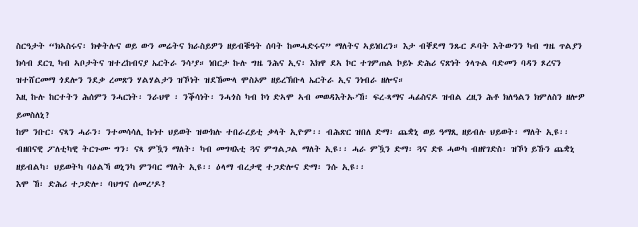ስርዓታት “ክኣስሩና፡ ክቀትሉና ወይ ውን መሬትና ክራስይዎን ዘይብቑዓት ሰባት ከመሓድሩና” ማለትና ኣይነበረን። እታ ብቐደማ ንጹር ዶባት እትውንን ካብ ግዜ ጥልያን ክሳብ ደርጊ ካብ ኣቦታትና ዝተረከብናያ ኤርትራ ንሳ’ያ። ነበርታ ኩሉ ግዜ ንሕና ኢና፡ እክዋ ደኣ ኮር ተገምጠል ኮይኑ ድሕሪ ናጽነት ጎላጉል ባድመን ባዳን ጾረናን ዝተሸርመማ ጎደሎን ንደቃ ረመጽን ሃልሃልታን ዝኾነት ዝደኸሙላ ሞስኦም ዘይረኽቡላ ኤርትራ ኢና ንነብራ ዘሎና።
እዚ ኩሉ ከርተትን ሕሰምን ንሓርነት፡ ንራህዋ ፡ ንቕሳነት፡ ንሓጎስ ካብ ኮነ ድኣሞ ኣብ መወዳእትኡ’ኸ፡ ፍረ-ጻማና ሓፊስናዶ ዝብል ረዚን ሕቶ ክለዓልን ክምለስን ዘሎዎ ይመስለኒ?
ከም ንቡር፡ ናጻን ሓራን፡ ንተመሳሳሊ ኩነተ ህይወት ዝውክሉ ተበራረይቲ ቃላት ኢዮም፡፡ ብሕጽር ዝበለ ድማ፡ ጨቋኒ ወይ ዓማጺ ዘይብሉ ህይወት፡ ማለት ኢዩ፡፡ ብዘበናዊ ፖለቲካዊ ትርጉሙ ግን፡ ናጻ ምዃን ማለት፡ ካብ መግዛእቲ ጓና ምግልጋል ማለት ኢዩ፡፡ ሓራ ምዃን ድማ፡ ጓና ድዩ ሓውካ ብዘየገድስ፡ ዝኾነ ይኹን ጨቋኒ ዘይብልካ፡ ህይወትካ ባዕልኻ ወኒንካ ምንባር ማለት ኢዩ፡፡ ዕላማ ብረታዊ ተጋድሎና ድማ፡ ንሱ ኢዩ፡፡
እሞ ኸ፡ ድሕሪ ተጋድሎ፡ ባህግና ሰመረ’ዶ?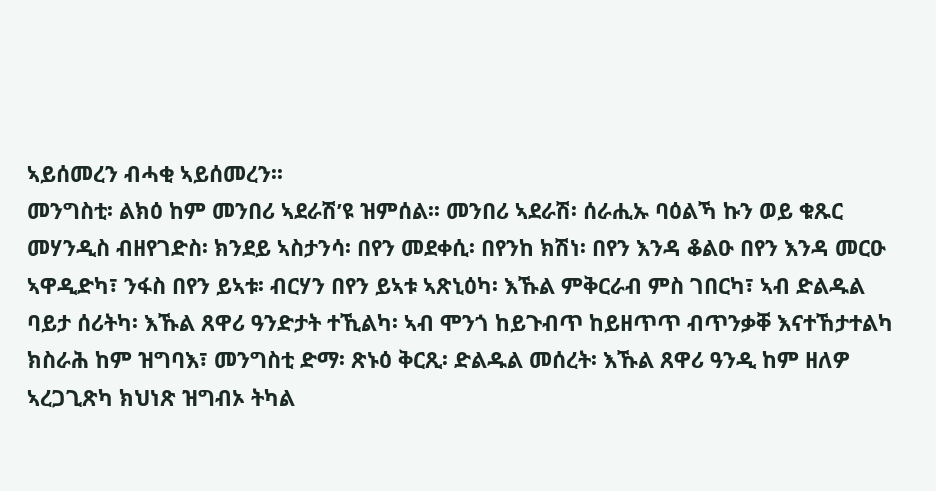ኣይሰመረን ብሓቂ ኣይሰመረን፡፡
መንግስቲ፡ ልክዕ ከም መንበሪ ኣደራሽ’ዩ ዝምሰል፡፡ መንበሪ ኣደራሽ፡ ሰራሒኡ ባዕልኻ ኩን ወይ ቁጹር መሃንዲስ ብዘየገድስ፡ ክንደይ ኣስታንሳ፡ በየን መደቀሲ፡ በየንከ ክሽነ፡ በየን እንዳ ቆልዑ በየን እንዳ መርዑ ኣዋዲድካ፣ ንፋስ በየን ይኣቱ፡ ብርሃን በየን ይኣቱ ኣጽኒዕካ፡ እኹል ምቅርራብ ምስ ገበርካ፣ ኣብ ድልዱል ባይታ ሰሪትካ፡ እኹል ጸዋሪ ዓንድታት ተኺልካ፡ ኣብ ሞንጎ ከይጉብጥ ከይዘጥጥ ብጥንቃቐ እናተኸታተልካ ክስራሕ ከም ዝግባእ፣ መንግስቲ ድማ፡ ጽኑዕ ቅርጺ፡ ድልዱል መሰረት፡ እኹል ጸዋሪ ዓንዲ ከም ዘለዎ ኣረጋጊጽካ ክህነጽ ዝግብኦ ትካል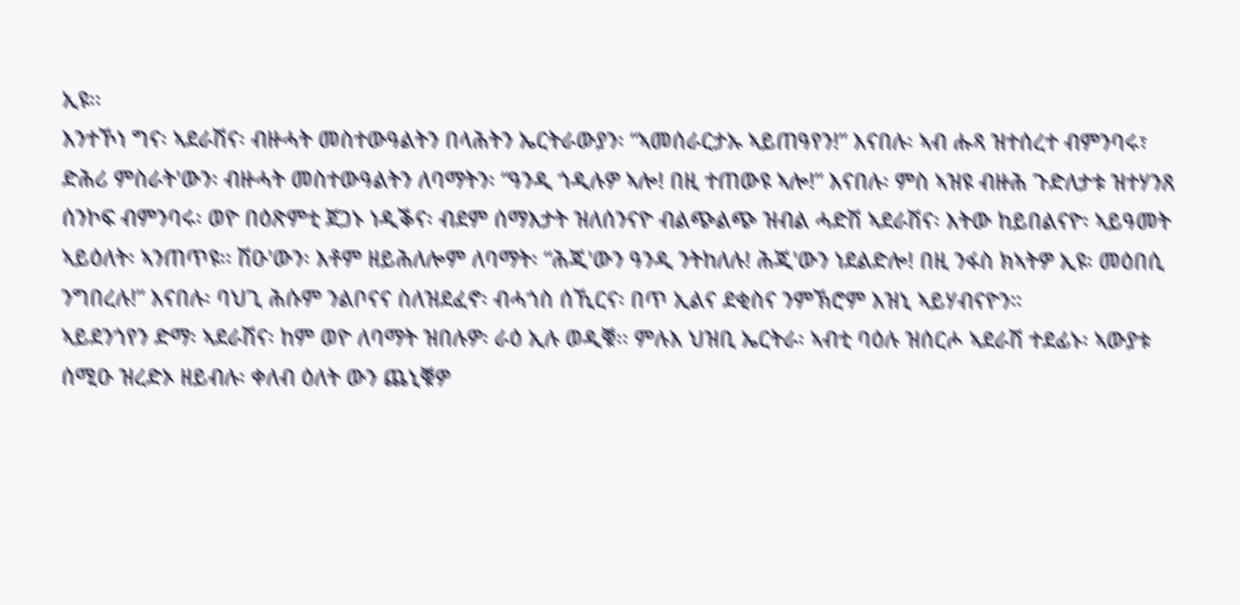ኢዩ፡፡
እንተኾነ ግና፡ ኣደራሽና፡ ብዙሓት መስተውዓልትን በላሕትን ኤርትራውያን፡ “ኣመሰራርታኡ ኣይጠዓየን!” እናበሉ፡ ኣብ ሑጻ ዝተሰረተ ብምንባሩ፣ ድሕሪ ምስራት'ውን፡ ብዙሓት መስተውዓልትን ለባማትን፡ “ዓንዲ ጎዲሉዎ ኣሎ! በዚ ተጠውዩ ኣሎ!” እናበሉ፡ ምስ ኣዝዩ ብዙሕ ጉድለታቱ ዝተሃንጸ ሰንኮፍ ብምንባሩ፡ ወዮ በዕጽምቲ ጀጋኑ ነዲቕና፡ ብደም ሰማእታት ዝለሰንናዮ ብልጭልጭ ዝብል ሓድሽ ኣደራሽና፡ እትው ከይበልናዮ፡ ኣይዓመት ኣይዕለት፡ ኣንጠጥዩ፡፡ ሽዑ'ውን፡ እቶም ዘይሕለሎም ለባማት፡ “ሕጂ'ውን ዓንዲ ንትከለሉ! ሕጂ'ውን ነደልድሎ! በዚ ንፋስ ክኣትዎ ኢዩ፡ መዕበሲ ንግበረሉ!” እናበሉ፡ ባህጊ ሕሱም ንልቦናና ስለዝደፈኖ፡ ብሓጎስ ሰኺርና፡ በጥ ኢልና ደቂስና ንምኽሮም እዝኒ ኣይሃብናዮን።
ኣይደንጎየን ድማ፡ ኣደራሽና፡ ከም ወዮ ለባማት ዝበሉዎ፡ ራዕ ኢሉ ወዲቑ፡፡ ምሉእ ህዝቢ ኤርትራ፡ ኣብቲ ባዕሉ ዝሰርሖ ኣደራሽ ተደፊኑ፡ ኣውያቱ ሰሚዑ ዝረድኦ ዘይብሉ፡ ቀለብ ዕለት ውን ጨኒቑዎ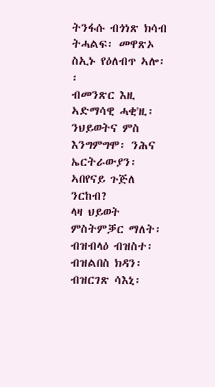ትንፋሱ ብጎነጽ ክሳብ ትሓልፍ፡ መዋጽኦ ስኢኑ የዕለብጥ ኣሎ፡፡
ብመንጽር እዚ ኣድማሳዊ ሓቂ'ዚ፡ ንህይወትና ምስ እንግምግሞ፡ ንሕና ኤርትራውያን፡ ኣበየናይ ጉጅለ ንርከብ?
ላዛ ህይወት ምስትምቓር ማለት፡ ብዝብላዕ ብዝስተ፡ ብዝልበስ ክዳን፡ ብዝርገጽ ሳእኒ፡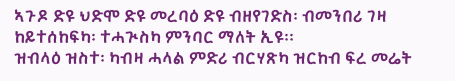ኣጉዶ ድዩ ህድሞ ድዩ መረባዕ ድዩ ብዘየገድስ፡ ብመንበሪ ገዛ ከይተሰከፍካ፡ ተሓጒስካ ምንባር ማለት ኢዩ፡፡
ዝብላዕ ዝስተ፡ ካብዛ ሓላል ምድሪ ብርሃጽካ ዝርከብ ፍረ መሬት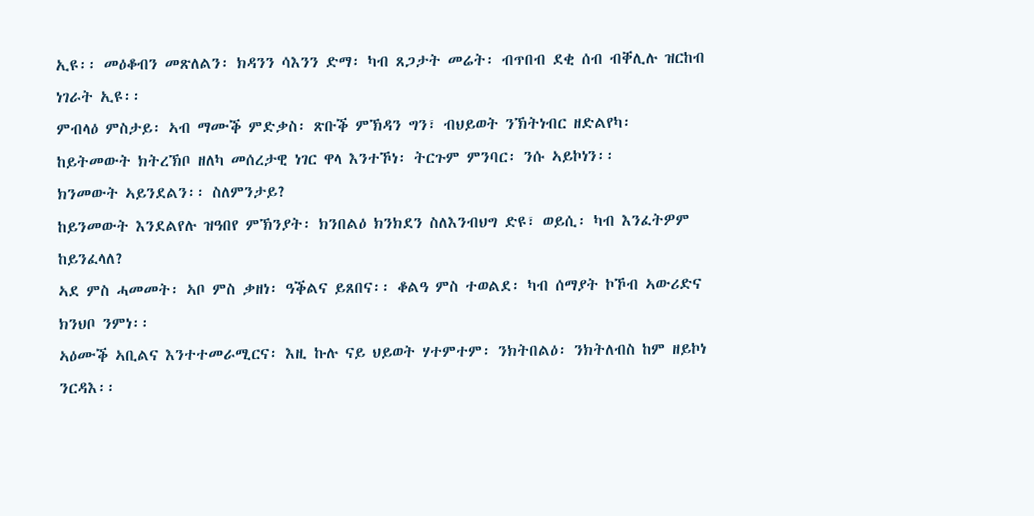ኢዩ፡፡ መዕቆብን መጽለልን፡ ክዳንን ሳእንን ድማ፡ ካብ ጸጋታት መሬት፡ ብጥበብ ደቂ ሰብ ብቐሊሉ ዝርከብ ነገራት ኢዩ፡፡
ምብላዕ ምስታይ፡ ኣብ ማሙቕ ምድቃስ፡ ጽቡቕ ምኽዳን ግን፣ ብህይወት ንኽትነብር ዘድልየካ፡ ከይትመውት ክትረኽቦ ዘለካ መሰረታዊ ነገር ዋላ እንተኾነ፡ ትርጉም ምንባር፡ ንሱ ኣይኮነን፡፡
ክንመውት ኣይንደልን፡፡ ስለምንታይ?
ከይንመውት እንደልየሉ ዝዓበየ ምኽንያት፡ ክንበልዕ ክንክደን ስለእንብህግ ድዩ፣ ወይሲ፡ ካብ እንፈትዎም ከይንፈላለ?
ኣደ ምስ ሓመመት፡ ኣቦ ምስ ቃዘነ፡ ዓቕልና ይጸበና፡፡ ቆልዓ ምስ ተወልደ፡ ካብ ሰማያት ኮኾብ ኣውሪድና ክንህቦ ንምነ፡፡
ኣዕሙቕ ኣቢልና እንተተመራሚርና፡ እዚ ኩሉ ናይ ህይወት ሃተምተም፡ ንክትበልዕ፡ ንክትለብስ ከም ዘይኮነ ንርዳእ፡፡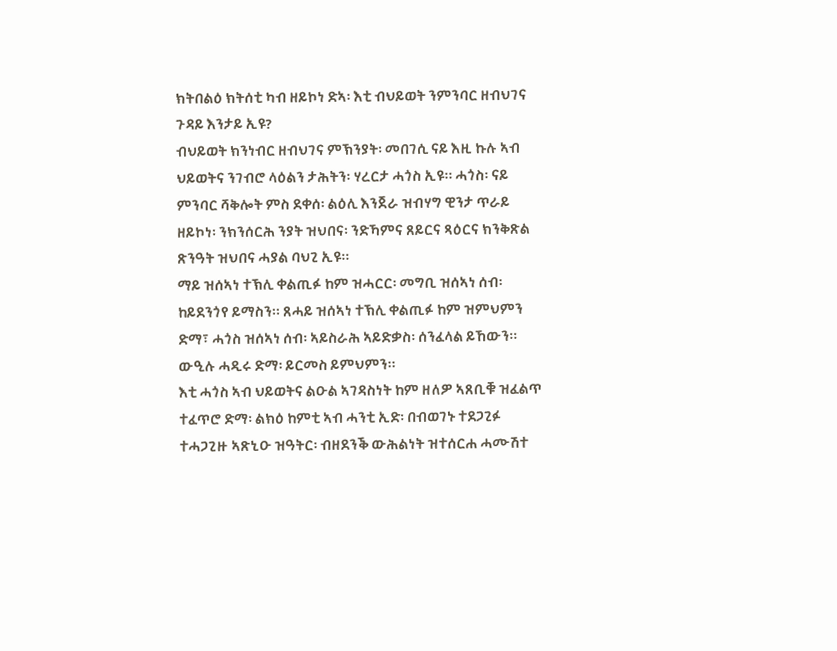ክትበልዕ ክትሰቲ ካብ ዘይኮነ ድኣ፡ እቲ ብህይወት ንምንባር ዘብህገና ጉዳይ እንታይ ኢዩ?
ብህይወት ክንነብር ዘብህገና ምኽንያት፡ መበገሲ ናይ እዚ ኩሉ ኣብ ህይወትና ንገብሮ ላዕልን ታሕትን፡ ሃረርታ ሓጎስ ኢዩ፡፡ ሓጎስ፡ ናይ ምንባር ሻቅሎት ምስ ደቀሰ፡ ልዕሊ እንጀራ ዝብሃግ ዊንታ ጥራይ ዘይኮነ፡ ንክንሰርሕ ንያት ዝህበና፡ ንድኻምና ጸይርና ጻዕርና ክንቅጽል ጽንዓት ዝህበና ሓያል ባህጊ ኢዩ፡፡
ማይ ዝሰኣነ ተኽሊ ቀልጢፉ ከም ዝሓርር፡ መግቢ ዝሰኣነ ሰብ፡ ከይደንጎየ ይማስን፡፡ ጸሓይ ዝሰኣነ ተኽሊ ቀልጢፉ ከም ዝምህምን ድማ፣ ሓጎስ ዝሰኣነ ሰብ፡ ኣይስራሕ ኣይድቃስ፡ ሰንፈላል ይኸውን፡፡ ውዒሉ ሓዲሩ ድማ፡ ይርመስ ይምህምን፡፡
እቲ ሓጎስ ኣብ ህይወትና ልዑል ኣገዳስነት ከም ዘለዎ ኣጸቢቑ ዝፈልጥ ተፈጥሮ ድማ፡ ልክዕ ከምቲ ኣብ ሓንቲ ኢድ፡ በብወገኑ ተደጋጊፉ ተሓጋጊዙ ኣጽኒዑ ዝዓትር፡ ብዘደንቕ ውሕልነት ዝተሰርሐ ሓሙሽተ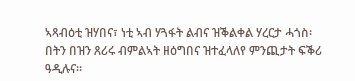ኣጻብዕቲ ዝሃበና፣ ነቲ ኣብ ሃጓፋት ልብና ዝቕልቀል ሃረርታ ሓጎስ፡ በትን በዝን ጸሪሩ ብምልኣት ዘዕግበና ዝተፈላለየ ምንጪታት ፍቕሪ ዓዲሉና፡፡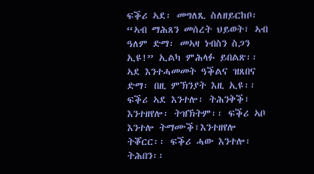ፍቕሪ ኣደ፡ መግለጺ ስለዘይርከቦ፡ “ኣብ ማሕጸን መሰረት ህይወት፣ ኣብ ዓለም ድማ፡ መኣዛ ነብስን ስጋን ኢዩ!” ኢልካ ምሕላፉ ይበልጽ፡፡ ኣደ እንተሓመመት ዓቕልና ዝጸበና ድማ፡ በዚ ምኽንያት እዚ ኢዩ፡፡ ፍቕሪ ኣደ እንተሎ፡ ትሕንቅቕ፣ እንተዘየሎ፡ ትዝኽትም፡፡ ፍቕሪ ኣቦ እንተሎ ትማሙቕ፣እንተዘየሎ ትቖርር፡፡ ፍቕሪ ሓው እንተሎ፡ ትሕበን፡፡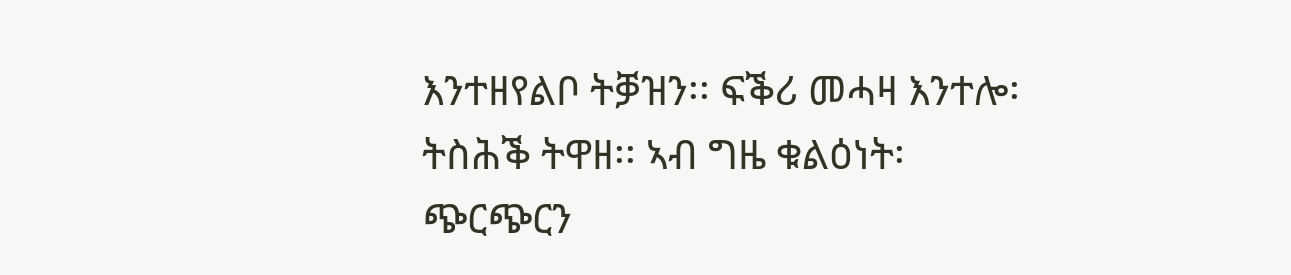እንተዘየልቦ ትቓዝን፡፡ ፍቕሪ መሓዛ እንተሎ፡ ትስሕቕ ትዋዘ፡፡ ኣብ ግዜ ቁልዕነት፡ ጭርጭርን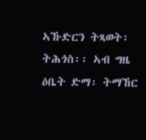ኣኹድርን ትጻወት፡ ትሕጎስ፡፡ ኣብ ግዜ ዕቤት ድማ፡ ትማኸር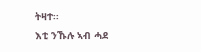ትዛተ፡፡
እቲ ንኹሉ ኣብ ሓደ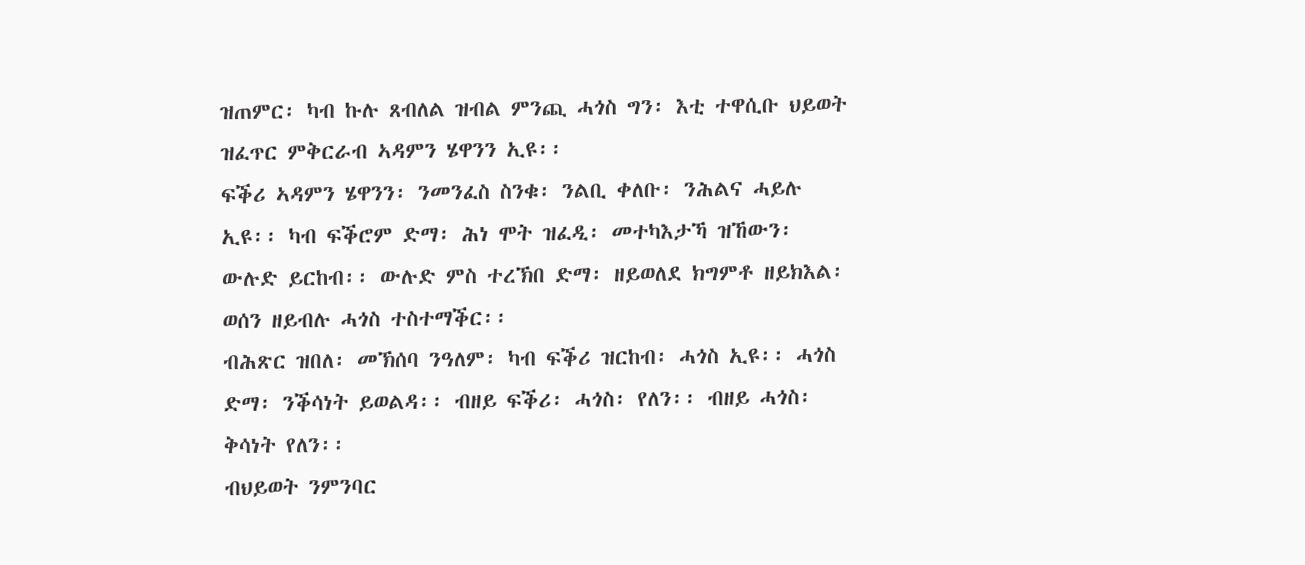ዝጠምር፡ ካብ ኩሉ ጸብለል ዝብል ምንጪ ሓጎስ ግን፡ እቲ ተዋሲቡ ህይወት ዝፈጥር ምቅርራብ ኣዳምን ሄዋንን ኢዩ፡፡
ፍቕሪ ኣዳምን ሄዋንን፡ ንመንፈስ ስንቁ፡ ንልቢ ቀለቡ፡ ንሕልና ሓይሉ ኢዩ፡፡ ካብ ፍቕሮም ድማ፡ ሕነ ሞት ዝፈዲ፡ መተካእታኻ ዝኸውን፡ ውሉድ ይርከብ፡፡ ውሉድ ምስ ተረኽበ ድማ፡ ዘይወለደ ክግምቶ ዘይክእል፡ ወሰን ዘይብሉ ሓጎስ ተስተማቕር፡፡
ብሕጽር ዝበለ፡ መኽሰባ ንዓለም፡ ካብ ፍቕሪ ዝርከብ፡ ሓጎስ ኢዩ፡፡ ሓጎስ ድማ፡ ንቕሳነት ይወልዳ፡፡ ብዘይ ፍቕሪ፡ ሓጎስ፡ የለን፡፡ ብዘይ ሓጎስ፡ ቅሳነት የለን፡፡
ብህይወት ንምንባር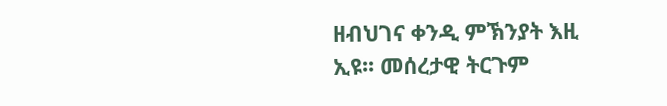ዘብህገና ቀንዲ ምኽንያት እዚ ኢዩ፡፡ መሰረታዊ ትርጉም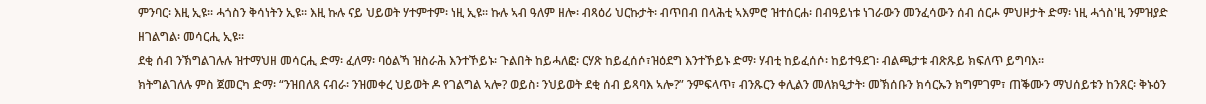ምንባር፡ እዚ ኢዩ፡፡ ሓጎስን ቅሳነትን ኢዩ፡፡ እዚ ኩሉ ናይ ህይወት ሃተምተም፡ ነዚ ኢዩ፡፡ ኩሉ ኣብ ዓለም ዘሎ፡ ብጻዕሪ ህርኩታት፡ ብጥበብ በላሕቲ ኣእምሮ ዝተሰርሐ፡ በብዓይነቱ ነገራውን መንፈሳውን ሰብ ሰርሖ ምህዞታት ድማ፡ ነዚ ሓጎስ'ዚ ንምዝያድ ዘገልግል፡ መሳርሒ ኢዩ፡፡
ደቂ ሰብ ንኽግልገሉሉ ዝተማህዘ መሳርሒ ድማ፡ ፈለማ፡ ባዕልኻ ዝስራሕ እንተኾይኑ፡ ጉልበት ከይሓለፎ፡ ርሃጽ ከይፈሰሶ፣ዝዕደግ እንተኾይኑ ድማ፡ ሃብቲ ከይፈሰሶ፡ ከይተዓደገ፡ ብልጫታቱ ብጽጹይ ክፍለጥ ይግባእ፡፡
ክትግልገለሉ ምስ ጀመርካ ድማ፡ “ንዝበለጸ ናብራ፡ ንዝመቀረ ህይወት ዶ የገልግል ኣሎ? ወይስ፡ ንህይወት ደቂ ሰብ ይጻባእ ኣሎ?” ንምፍላጥ፣ ብንጹርን ቀሊልን መለክዒታት፡ መኽሰቡን ክሳርኡን ክግምገም፣ ጠቕሙን ማህሰይቱን ከንጸር፡ ቅኑዕን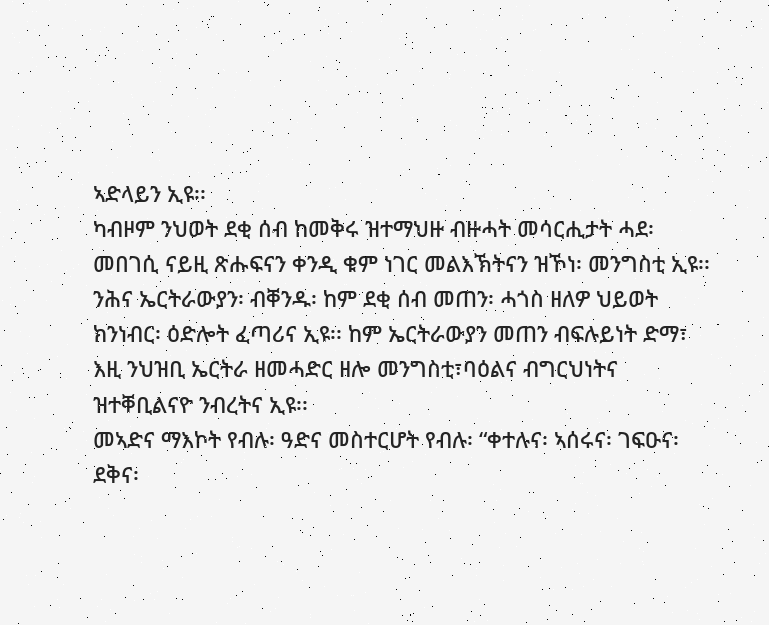ኣድላይን ኢዩ፡፡
ካብዞም ንህወት ደቂ ሰብ ከመቅሩ ዝተማህዙ ብዙሓት መሳርሒታት ሓደ፡ መበገሲ ናይዚ ጽሑፍናን ቀንዲ ቁም ነገር መልእኽትናን ዝኾነ፡ መንግስቲ ኢዩ፡፡
ንሕና ኤርትራውያን፡ ብቐንዱ፡ ከም ደቂ ሰብ መጠን፡ ሓጎስ ዘለዎ ህይወት ክንነብር፡ ዕድሎት ፈጣሪና ኢዩ፡፡ ከም ኤርትራውያን መጠን ብፍሉይነት ድማ፣ እዚ ንህዝቢ ኤርትራ ዘመሓድር ዘሎ መንግስቲ፣ባዕልና ብግርህነትና ዝተቐቢልናዮ ንብረትና ኢዩ፡፡
መኣድና ማእኮት የብሉ፡ ዓድና መስተርሆት የብሉ፡ “ቀተሉና፡ ኣሰሩና፡ ገፍዑና፡ ደቅና፡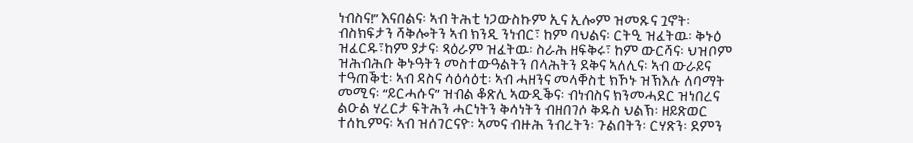ነብስና!” እናበልና፡ ኣብ ትሕቲ ነጋውስኩም ኢና ኢሎም ዝመጹና ጓኖት፡ ብስክፍታን ሻቅሎትን ኣብ ክንዲ ንነብር፣ ከም ባህልና፡ ርትዒ ዝፈትዉ፡ ቅኑዕ ዝፈርዱ፣ከም ያታና፡ ጻዕራም ዝፈትዉ፡ ስራሕ ዘፍቅሩ፣ ከም ውርሻና፡ ህዝቦም ዝሕብሕቡ ቅኑዓትን መስተውዓልትን በላሕትን ደቅና ኣለሊና፡ ኣብ ውራይና ተዓጠቕቲ፡ ኣብ ዳስና ሳዕሳዕቲ፡ ኣብ ሓዘንና መላቐስቲ ክኾኑ ዝኽእሉ ለባማት መሚና፡ “ይርሓሱና” ዝብል ቆጽሊ ኣውዲቕና፡ ብነብስና ክንመሓደር ዝነበረና ልዑል ሃረርታ ፍትሕን ሓርነትን ቅሳነትን ብዘበገሶ ቅዱስ ህልኽ፡ ዘይጽወር ተሰኪምና፡ ኣብ ዝሰገርናዮ፡ ኣመና ብዙሕ ንብረትን፡ ጉልበትን፡ ርሃጽን፡ ደምን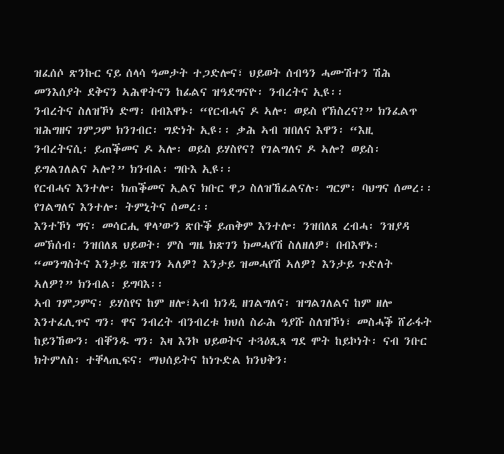ዝፈሰሶ ጽንኩር ናይ ሰላሳ ዓመታት ተጋድሎና፣ ህይወት ሰብዓን ሓሙሽተን ሽሕ መንእሰያት ደቅናን ኣሕዋትናን ከፊልና ዝዓደግናዮ፡ ንብረትና ኢዩ፡፡
ንብረትና ስለዝኾነ ድማ፡ በብእዋኑ፡ “የርብሓና ዶ ኣሎ፡ ወይስ የኽስረና?” ክንፈልጥ ዝሕግዘና ገምጋም ክንገብር፡ ግድነት ኢዩ፡፡ ቃሕ ኣብ ዝበለና እዋን፡ “እዚ ንብረትናሲ፡ ይጠቕመና ዶ ኣሎ፡ ወይስ ይሃስየና? የገልግለና ዶ ኣሎ? ወይስ፡ ይግልገለልና ኣሎ?” ክንብል፡ ግቡእ ኢዩ፡፡
የርብሓና እንተሎ፡ ክጠቕመና ኢልና ክቡር ዋጋ ስለዝኸፈልናሉ፡ ግርም፡ ባህግና ሰመረ፡፡ የገልግለና እንተሎ፡ ትምኒትና ሰመረ፡፡
እንተኾነ ግና፡ መሳርሒ ዋላ’ውን ጽቡቕ ይጠቅም እንተሎ፡ ንዝበለጸ ረብሓ፡ ንዝያዳ መኽሰብ፡ ንዝበለጸ ህይወት፡ ምስ ግዜ ክጽገን ክመሓየሽ ስለዘለዎ፣ በብእዋኑ፡ “መንግስትና እንታይ ዝጽገን ኣለዎ? እንታይ ዝመሓየሽ ኣለዎ? እንታይ ጉድለት ኣለዎ?” ክንብል፡ ይግባእ፡፡
ኣብ ገምጋምና፡ ይሃስየና ከም ዘሎ፣ኣብ ክንዲ ዘገልግለና፡ ዝግልገለልና ከም ዘሎ እንተፈሊጥና ግን፡ ዋና ንብረት ብንብረቱ ክህሰ ስራሕ ዓያሹ ስለዝኾነ፣ መስሓቕ ሸራፋት ከይንኸውን፡ ብቐንዱ ግን፡ እዛ እንኮ ህይወትና ተጓዕጺጻ ግደ ሞት ከይኮነት፡ ናብ ንቡር ክትምለስ፡ ተቐላጢፍና፡ ማህሰይትና ከነጉድል ክንህቅን፡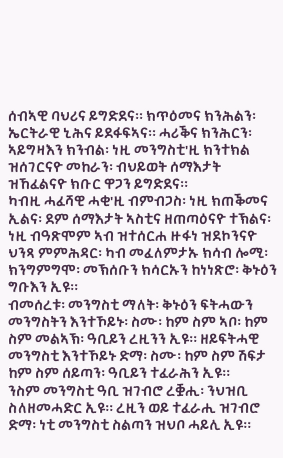ሰብኣዊ ባህሪና ይግድደና፡፡ ክጥዕመና ክንሕልን፡ ኤርትራዊ ኒሕና ይደፋፍኣና፡፡ ሓሪቕና ክንሕርን፡ ኣይግዛእን ክንብል፡ ነዚ መንግስቲ'ዚ ክንተክል ዝሰገርናዮ መከራን፡ ብህይወት ሰማእታት ዝኸፈልናዮ ክቡር ዋጋን ይግድደና፡፡
ካብዚ ሓፈሻዊ ሓቂ'ዚ ብምብጋስ፡ ነዚ ክጠቕመና ኢልና፡ ደም ሰማእታት ኣስቲና ዘጠጣዕናዮ ተኽልና፡ ነዚ ብዓጽሞም ኣብ ዝተሰርሐ ዙፋነ ዝደኮንናዮ ህንጻ ምምሕዳር፡ ካብ መፈለምታኡ ክሳብ ሎሚ፡ ክንግምግሞ፡ መኽሰቡን ክሳርኡን ከነነጽሮ፡ ቅኑዕን ግቡእን ኢዩ፡፡
ብመሰረቱ፡ መንግስቲ ማለት፡ ቅኑዕን ፍትሓውን መንግስትን እንተኾይኑ፡ ስሙ፡ ከም ስም ኣቦ፡ ከም ስም መልኣኽ፡ ዓቢይን ረዚንን ኢዩ፡፡ ዘይፍትሓዊ መንግስቲ እንተኾይኑ ድማ፡ ስሙ፡ ከም ስም ሽፍታ ከም ስም ሰይጣን፡ ዓቢይን ተፈራሕን ኢዩ፡፡
ንስም መንግስቲ ዓቢ ዝገብሮ ረቛሒ፡ ንህዝቢ ስለዘመሓድር ኢዩ፡፡ ረዚን ወይ ተፈራሒ ዝገብሮ ድማ፡ ነቲ መንግስቲ ስልጣን ዝህቦ ሓይሊ ኢዩ፡፡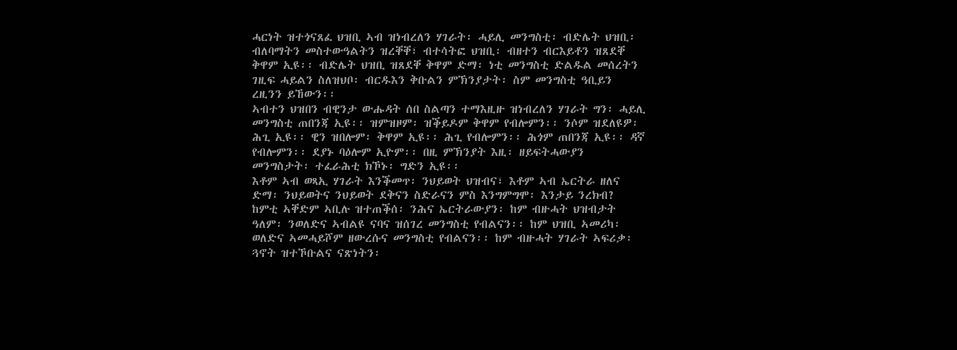ሓርነት ዝተጎናጸፈ ህዝቢ ኣብ ዝነብረለን ሃገራት፡ ሓይሊ መንግስቲ፡ ብድሌት ህዝቢ፡ ብለባማትን መስተውዓልትን ዝረቐቐ፣ ብተሳትፎ ህዝቢ፡ ብዘተን ብርእይቶን ዝጸደቐ ቅዋም ኢዩ፡፡ ብድሌት ህዝቢ ዝጸደቐ ቅዋም ድማ፡ ነቲ መንግስቲ ድልዱል መሰረትን ገዚፍ ሓይልን ስለዝህቦ፡ ብርዱእን ቅቡልን ምኽንያታት፡ ስም መንግስቲ ዓቢይን ረዚንን ይኸውን፡፡
ኣብተን ህዝበን ብዊንታ ውሑዳት ሰበ ስልጣን ተማእዚዙ ዝነብረለን ሃገራት ግን፡ ሓይሊ መንግስቲ ጠበንጃ ኢዩ፡፡ ዝምዝዞም፡ ዝቕይዶም ቅዋም የብሎምን፡፡ ንሶም ዝደለዩዎ፡ ሕጊ ኢዩ፡፡ ዊን ዝበሎም፡ ቅዋም ኢዩ፡፡ ሕጊ የብሎምን፡፡ ሕጎም ጠበንጃ ኢዩ፡፡ ዳኛ የብሎምን፡፡ ደያኑ ባዕሎም ኢዮም፡፡ በዚ ምኽንያት እዚ፡ ዘይፍትሓውያን መንግስታት፡ ተፈራሕቲ ክኾኑ፡ ግድን ኢዩ፡፡
እቶም ኣብ ወጻኢ ሃገራት እንቕመጥ፡ ንህይወት ህዝብና፣ እቶም ኣብ ኤርትራ ዘለና ድማ፡ ንህይወትና ንህይወት ደቅናን ስድራናን ምስ እንግምግሞ፡ እንታይ ንረክብ?
ከምቲ ኣቐድም ኣቢሉ ዝተጠቕሰ፡ ንሕና ኤርትራውያን፡ ከም ብዙሓት ህዝብታት ዓለም፡ ንወለድና ኣብልዩ ናባና ዝሰገረ መንግስቲ የብልናን፡፡ ከም ህዝቢ ኣመሪካ፡ ወለድና ኣመሓይሾም ዘውረሱና መንግስቲ የብልናን፡፡ ከም ብዙሓት ሃገራት ኣፍሪቃ፡ ጓኖት ዝተኾቡልና ናጽነትን፡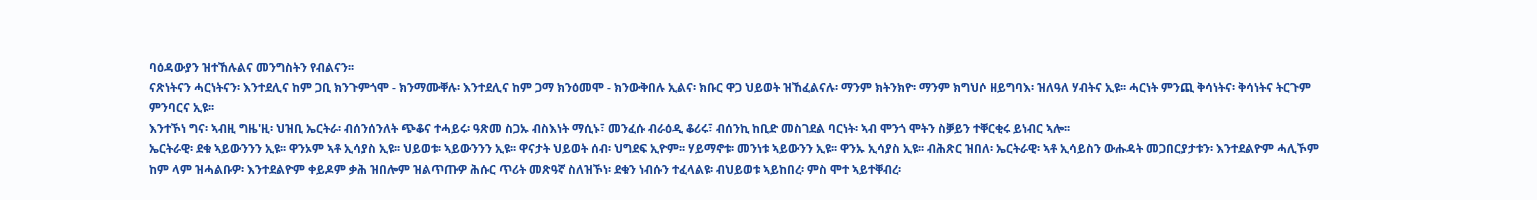ባዕዳውያን ዝተኸሉልና መንግስትን የብልናን፡፡
ናጽነትናን ሓርነትናን፡ እንተደሊና ከም ጋቢ ክንጉምጎሞ - ክንማሙቐሉ፡ እንተደሊና ከም ጋማ ክንዕመሞ - ክንውቅበሉ ኢልና፡ ክቡር ዋጋ ህይወት ዝኸፈልናሉ፡ ማንም ክትንክዮ፡ ማንም ክግህሶ ዘይግባእ፡ ዝለዓለ ሃብትና ኢዩ፡፡ ሓርነት ምንጪ ቅሳነትና፡ ቅሳነትና ትርጉም ምንባርና ኢዩ፡፡
እንተኾነ ግና፡ ኣብዚ ግዜ'ዚ፡ ህዝቢ ኤርትራ፡ ብሰንሰንለት ጭቆና ተሓይሩ፡ ዓጽመ ስጋኡ ብስእነት ማሲኑ፣ መንፈሱ ብራዕዲ ቆሪሩ፣ ብሰንኪ ከቢድ መስገደል ባርነት፡ ኣብ ሞንጎ ሞትን ስቓይን ተቐርቂሩ ይነብር ኣሎ፡፡
ኤርትራዊ፡ ደቁ ኣይውንንን ኢዩ፡፡ ዋንኦም ኣቶ ኢሳያስ ኢዩ፡፡ ህይወቱ፡ ኣይውንንን ኢዩ፡፡ ዋናታት ህይወት ሰብ፡ ህግደፍ ኢዮም፡፡ ሃይማኖቱ፡ መንነቱ ኣይውንን ኢዩ፡፡ ዋንኡ ኢሳያስ ኢዩ፡፡ ብሕጽር ዝበለ፡ ኤርትራዊ፡ ኣቶ ኢሳይስን ውሑዳት መጋበርያታቱን፡ እንተደልዮም ሓሊኾም ከም ላም ዝሓልቡዎ፡ እንተደልዮም ቀይዶም ቃሕ ዝበሎም ዝልጥጡዎ ሕሱር ጥሪት መጽዓኛ ስለዝኾነ፡ ደቁን ነብሱን ተፈላልዩ፡ ብህይወቱ ኣይከበረ፡ ምስ ሞተ ኣይተቐብረ፡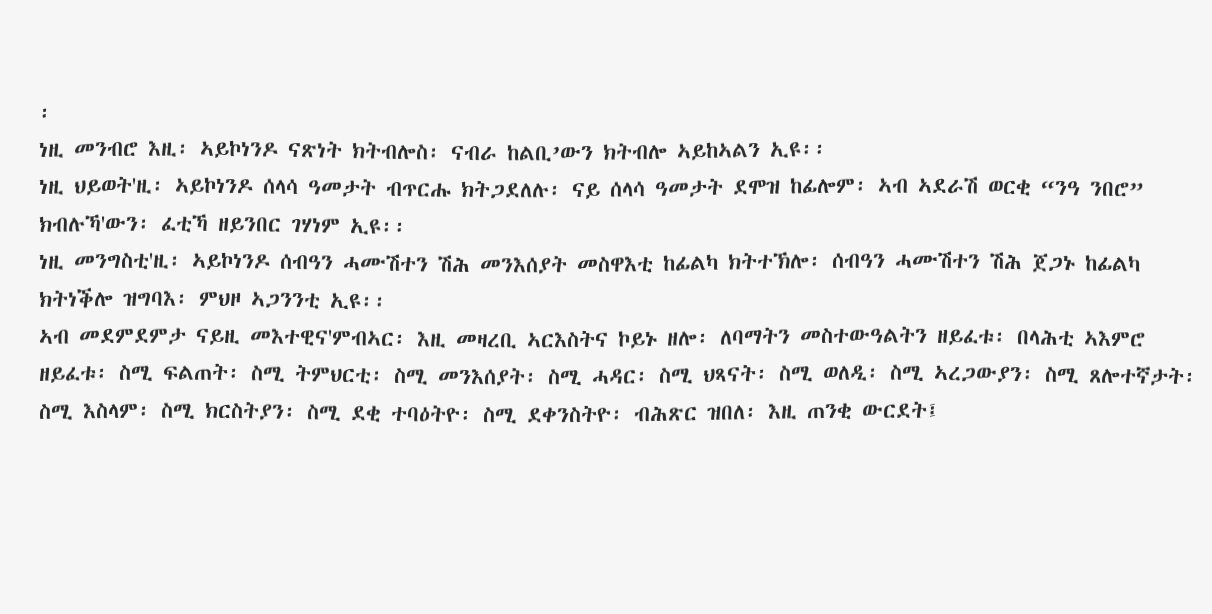፡
ነዚ መንብሮ እዚ፡ ኣይኮነንዶ ናጽነት ክትብሎስ፡ ናብራ ከልቢ’ውን ክትብሎ ኣይከኣልን ኢዩ፡፡
ነዚ ህይወት'ዚ፡ ኣይኮነንዶ ሰላሳ ዓመታት ብጥርሑ ክትጋደለሉ፡ ናይ ሰላሳ ዓመታት ደሞዝ ከፊሎም፡ ኣብ ኣደራሽ ወርቂ “ንዓ ንበሮ” ክብሉኻ'ውን፡ ፈቲኻ ዘይንበር ገሃነም ኢዩ፡፡
ነዚ መንግስቲ'ዚ፡ ኣይኮነንዶ ሰብዓን ሓሙሽተን ሽሕ መንእሰያት መስዋእቲ ከፊልካ ክትተኽሎ፡ ሰብዓን ሓሙሽተን ሽሕ ጀጋኑ ከፊልካ ክትነቕሎ ዝግባእ፡ ምህዞ ኣጋንንቲ ኢዩ፡፡
ኣብ መደምደምታ ናይዚ መእተዊና'ምብኣር፡ እዚ መዛረቢ ኣርእስትና ኮይኑ ዘሎ፡ ለባማትን መስተውዓልትን ዘይፈቱ፡ በላሕቲ ኣእምሮ ዘይፈቱ፡ ስሚ ፍልጠት፡ ስሚ ትምህርቲ፡ ስሚ መንእሰያት፡ ስሚ ሓዳር፡ ስሚ ህጻናት፡ ስሚ ወለዲ፡ ስሚ ኣረጋውያን፡ ስሚ ጸሎተኛታት፡ ስሚ እስላም፡ ስሚ ክርስትያን፡ ስሚ ደቂ ተባዕትዮ፡ ስሚ ደቀንስትዮ፡ ብሕጽር ዝበለ፡ እዚ ጠንቂ ውርደት፤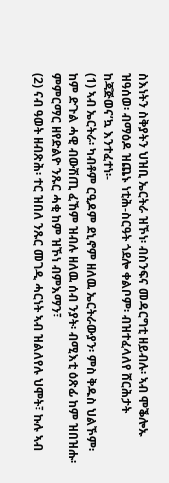ስእነትን ስቅያትን ህዝቢ ኤርትራ ዝኾነ፡ ብስንፍና መዳርግቲ ዘይብሉ፡ ኣብ ሞቕሎኡ ዝዓሰወ፡ ብማዕዶ ዝጨኑ ነቲሕ-ስርዓት ጎደሎ ቀልቦም፡ ብዝተፈላለየ ሸርሕታት ከጃጅወና’ኳ እንተፈተነ፡-
(1) ኣብ ኤርትራ፡ ካብቶም ርዒዶም ደኒኖም ዘለዉ ኤርትራውያን፡ ምስ ቅዱስ ህልኾም፡ ከም ድጉል ሓዊ ብውሽጢ ፈኸም ዝብሉ ዘለዉ ሰብ ንያት፡ ብሚእቲ ዕጽፊ ከም ዝበዝሑ፡ ምምርማር ዘየድልዮ ንጹር ሓቂ ከም ዝኾነ ብምእማን፣
(2) ናብ ዓወት ዘብጽሕ፡ ተር ዝበለ ንጹር መገዲ ሓርነት ኣብ ዝልለየሉ ህሞት፣ ኩሉ ኣብ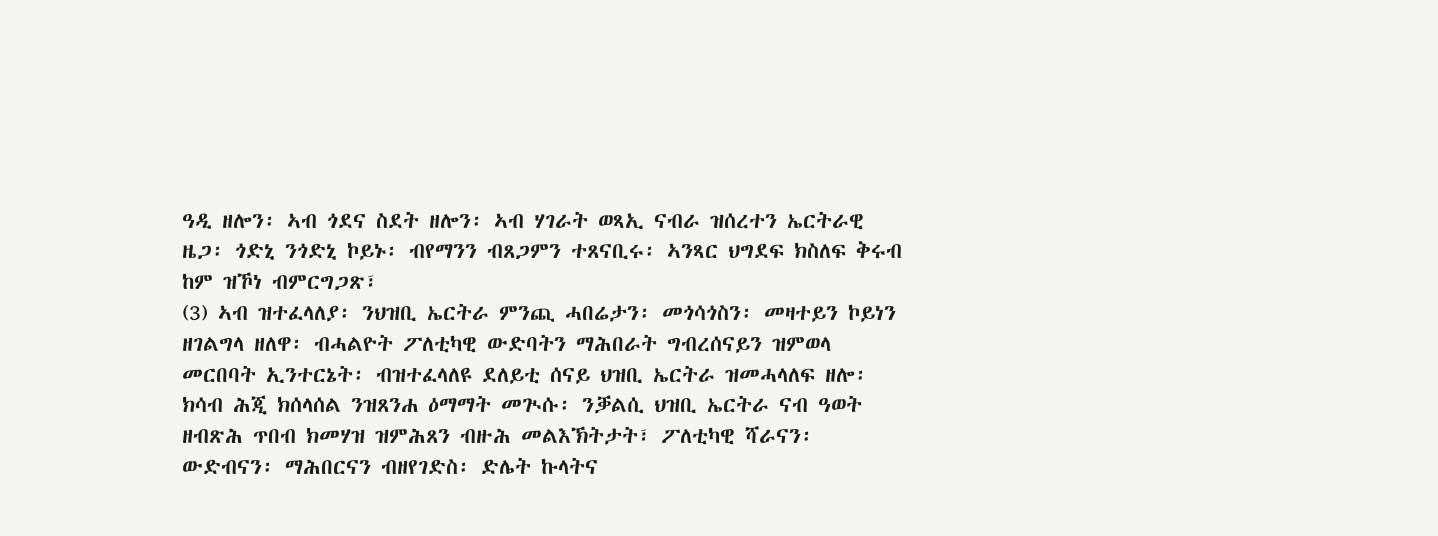ዓዲ ዘሎን፡ ኣብ ጎደና ስደት ዘሎን፡ ኣብ ሃገራት ወጻኢ ናብራ ዝሰረተን ኤርትራዊ ዜጋ፡ ጎድኒ ንጎድኒ ኮይኑ፡ ብየማንን ብጸጋምን ተጸናቢሩ፡ ኣንጻር ህግደፍ ክስለፍ ቅሩብ ከም ዝኾነ ብምርግጋጽ፣
(3) ኣብ ዝተፈላለያ፡ ንህዝቢ ኤርትራ ምንጪ ሓበሬታን፡ መጎሳጎስን፡ መዛተይን ኮይነን ዘገልግላ ዘለዋ፡ ብሓልዮት ፖለቲካዊ ውድባትን ማሕበራት ግብረሰናይን ዝምወላ መርበባት ኢንተርኔት፡ ብዝተፈላለዩ ደለይቲ ሰናይ ህዝቢ ኤርትራ ዝመሓላለፍ ዘሎ፡ ክሳብ ሕጂ ክሰላሰል ንዝጸንሐ ዕማማት መጒሱ፡ ንቓልሲ ህዝቢ ኤርትራ ናብ ዓወት ዘብጽሕ ጥበብ ክመሃዝ ዝምሕጸን ብዙሕ መልእኽትታት፣ ፖለቲካዊ ሻራናን፡ ውድብናን፡ ማሕበርናን ብዘየገድስ፡ ድሌት ኩላትና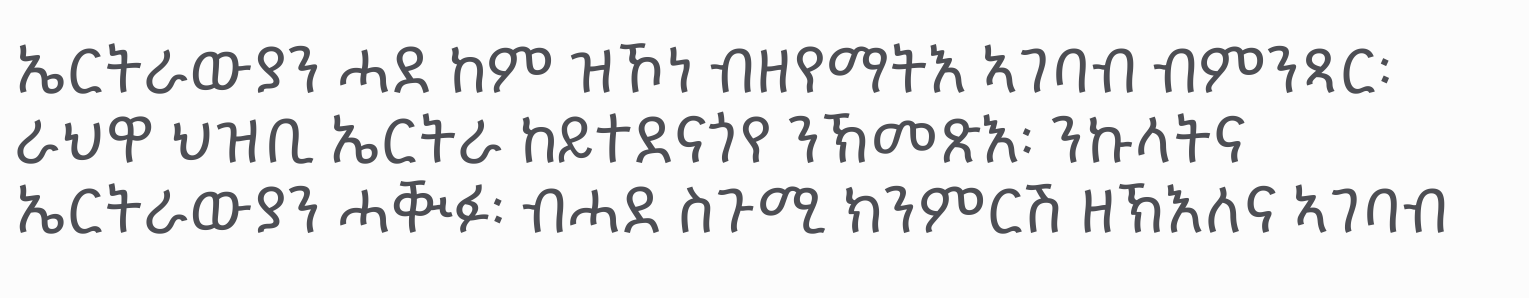ኤርትራውያን ሓደ ከም ዝኾነ ብዘየማትእ ኣገባብ ብምንጻር፡ ራህዋ ህዝቢ ኤርትራ ከይተደናጎየ ንኽመጽእ፡ ንኩላትና ኤርትራውያን ሓቚፉ፡ ብሓደ ስጉሚ ክንምርሽ ዘኽእለና ኣገባብ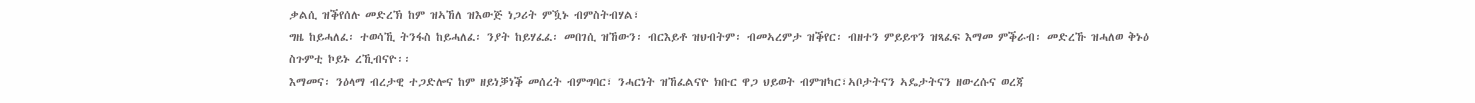ቃልሲ ዝቕየሰሉ መድረኽ ከም ዝኣኸለ ዝእውጅ ነጋሪት ምዃኑ ብምስትብሃል፣
ግዜ ከይሓለፈ፡ ተወሳኺ ትንፋስ ከይሓለፈ፡ ንያት ከይሃፈፈ፡ መበገሲ ዝኸውን፡ ብርእይቶ ዝህብትም፡ ብመኣረምታ ዝቕየር፡ ብዘተን ምይይጥን ዝጻፈፍ እማመ ምቕራብ፡ መድረኹ ዝሓለወ ቅኑዕ ስጉምቲ ኮይኑ ረኺብናዮ፡፡
እማመና፡ ንዕላማ ብረታዊ ተጋድሎና ከም ዘይነቓነቕ መሰረት ብምግባር፣ ንሓርነት ዝኸፈልናዮ ክቡር ዋጋ ህይወት ብምዝካር፣ኣቦታትናን ኣዴታትናን ዘውረሱና ወረጃ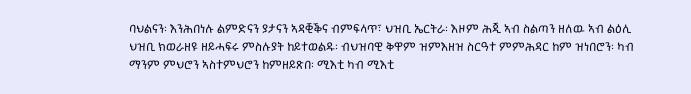ባህልናን፡ እንሕበነሉ ልምድናን ያታናን ኣዳቒቕና ብምፍላጥ፣ ህዝቢ ኤርትራ፡ እዞም ሕጂ ኣብ ስልጣን ዘለዉ ኣብ ልዕሊ ህዝቢ ክወራዘዩ ዘይሓፍሩ ምስሉያት ከይተወልዱ፡ ብህዝባዊ ቅዋም ዝምእዘዝ ስርዓተ ምምሕዳር ከም ዝነበሮን፡ ካብ ማንም ምህሮን ኣስተምህሮን ከምዘይጽበ፡ ሚእቲ ካብ ሚእቲ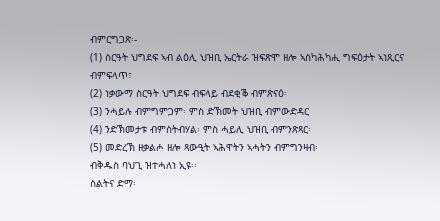ብምርግጋጽ፡-
(1) ስርዓት ህግደፍ ኣብ ልዕሊ ህዝቢ ኤርትራ ዝፍጽሞ ዘሎ ኣስካሕካሒ ግፍዕታት ኣነጺርና ብምፍላጥ፣
(2) ነቃውማ ስርዓት ህግደፍ ብፍላይ ብደቂቕ ብምጽናዕ፡
(3) ንሓይሉ ብምግምጋም፡ ምስ ድኽመት ህዝቢ ብምውድዳር
(4) ንድኽመታቱ ብምስትብሃል፡ ምስ ሓይሊ ህዝቢ ብምንጽጻር፡
(5) መድረኽ ዘቃልሖ ዘሎ ጻውዒት ኣሕዋትን ኣሓትን ብምግንዛብ፡
ብቅዱስ ባህጊ ዝተሓለነ ኢዩ፡፡
ስልትና ድማ፡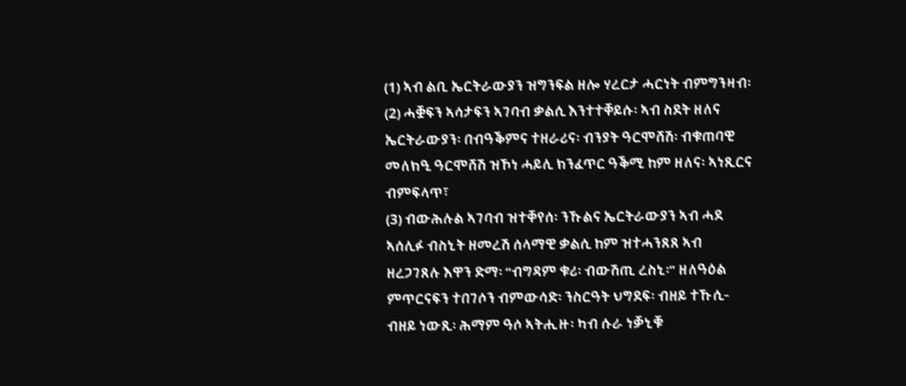(1) ኣብ ልቢ ኤርትራውያን ዝግንፍል ዘሎ ሃረርታ ሓርነት ብምግንዛብ፡
(2) ሓቛፍን ኣሳታፍን ኣገባብ ቃልሲ እንተተቐይሱ፡ ኣብ ስደት ዘለና ኤርትራውያን፡ በብዓቕምና ተዘራሪና፡ ብንያት ዓርሞሸሽ፡ ብቁጠባዊ መለክዒ ዓርሞሸሽ ዝኾነ ሓይሊ ክንፈጥር ዓቕሚ ከም ዘለና፡ ኣነጺርና ብምፍላጥ፣
(3) ብውሕሉል ኣገባብ ዝተቐየሰ፡ ንኹልና ኤርትራውያን ኣብ ሓደ ኣሰሊፉ ብስኒት ዘመረሽ ሰላማዊ ቃልሲ ከም ዝተሓንጸጸ ኣብ ዘረጋገጸሉ እዋን ድማ፡ “ብግዳም ቁሪ፡ ብውሽጢ ረስኒ፡” ዘለዓዕል ምጥርናፍን ተበገሶን ብምውሳድ፡ ንስርዓት ህግደፍ፡ ብዘይ ተኹሲ- ብዘይ ነውጺ፡ ሕማም ዓሶ ኣትሒዙ፡ ካብ ሱራ ነቓኒቑ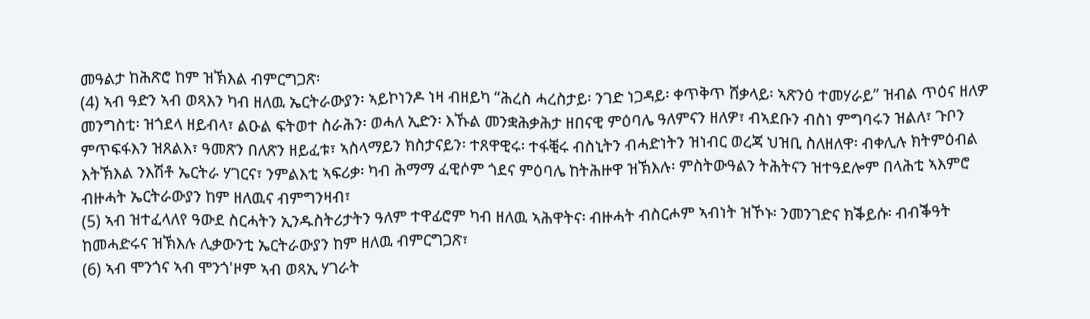መዓልታ ከሕጽሮ ከም ዝኽእል ብምርግጋጽ፡
(4) ኣብ ዓድን ኣብ ወጻእን ካብ ዘለዉ ኤርትራውያን፡ ኣይኮነንዶ ነዛ ብዘይካ “ሕረስ ሓረስታይ፡ ንገድ ነጋዳይ፡ ቀጥቅጥ ሸቃላይ፡ ኣጽንዕ ተመሃራይ” ዝብል ጥዕና ዘለዎ መንግስቲ፡ ዝጎደላ ዘይብላ፣ ልዑል ፍትወተ ስራሕን፡ ወሓለ ኢድን፡ እኹል መንቋሕቃሕታ ዘበናዊ ምዕባሌ ዓለምናን ዘለዎ፣ ብኣደቡን ብስነ ምግባሩን ዝልለ፣ ጉቦን ምጥፍፋእን ዝጸልእ፣ ዓመጽን በለጽን ዘይፈቱ፣ ኣስላማይን ክስታናይን፡ ተጸዋዊሩ፡ ተፋቒሩ ብስኒትን ብሓድነትን ዝነብር ወረጃ ህዝቢ ስለዘለዋ፡ ብቀሊሉ ክትምዕብል እትኽእል ንእሽቶ ኤርትራ ሃገርና፣ ንምልእቲ ኣፍሪቃ፡ ካብ ሕማማ ፈዊሶም ጎደና ምዕባሌ ከትሕዙዋ ዝኽእሉ፡ ምስትውዓልን ትሕትናን ዝተዓደሎም በላሕቲ ኣእምሮ ብዙሓት ኤርትራውያን ከም ዘለዉና ብምግንዛብ፣
(5) ኣብ ዝተፈላለየ ዓውደ ስርሓትን ኢንዱስትሪታትን ዓለም ተዋፊሮም ካብ ዘለዉ ኣሕዋትና፡ ብዙሓት ብስርሖም ኣብነት ዝኾኑ፡ ንመንገድና ክቕይሱ፡ ብብቕዓት ከመሓድሩና ዝኽእሉ ሊቃውንቲ ኤርትራውያን ከም ዘለዉ ብምርግጋጽ፣
(6) ኣብ ሞንጎና ኣብ ሞንጎ'ዞም ኣብ ወጻኢ ሃገራት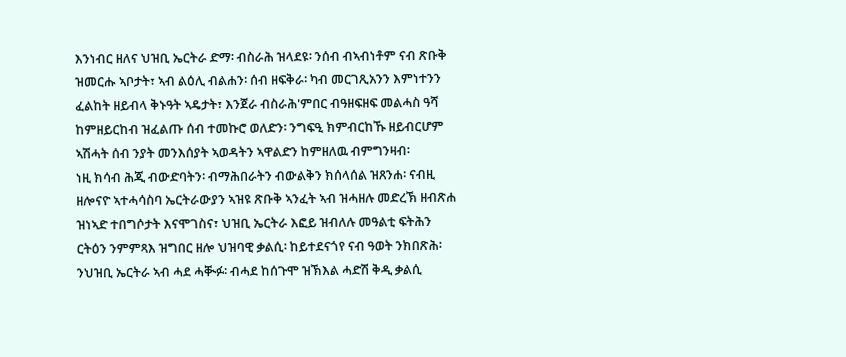እንነብር ዘለና ህዝቢ ኤርትራ ድማ፡ ብስራሕ ዝላደዩ፡ ንሰብ ብኣብነቶም ናብ ጽቡቅ ዝመርሑ ኣቦታት፣ ኣብ ልዕሊ ብልሐን፡ ሰብ ዘፍቅራ፡ ካብ መርገጺአንን እምነተንን ፈልከት ዘይብላ ቅኑዓት ኣዴታት፣ እንጀራ ብስራሕ'ምበር ብዓዘፍዘፍ መልሓስ ዓሻ ከምዘይርከብ ዝፈልጡ ሰብ ተመኩሮ ወለድን፡ ንግፍዒ ክምብርከኹ ዘይብርሆም ኣሽሓት ሰብ ንያት መንእሰያት ኣወዳትን ኣዋልድን ከምዘለዉ ብምግንዛብ፡
ነዚ ክሳብ ሕጂ ብውድባትን፡ ብማሕበራትን ብውልቅን ክሰላሰል ዝጸንሐ፡ ናብዚ ዘሎናዮ ኣተሓሳስባ ኤርትራውያን ኣዝዩ ጽቡቅ ኣንፈት ኣብ ዝሓዘሉ መድረኽ ዘብጽሐ ዝነኣድ ተበግሶታት እናሞገስና፣ ህዝቢ ኤርትራ እፎይ ዝብለሉ መዓልቲ ፍትሕን ርትዕን ንምምጻእ ዝግበር ዘሎ ህዝባዊ ቃልሲ፡ ከይተደናጎየ ናብ ዓወት ንክበጽሕ፡ ንህዝቢ ኤርትራ ኣብ ሓደ ሓቚፉ፡ ብሓደ ከሰጉሞ ዝኽእል ሓድሽ ቅዲ ቃልሲ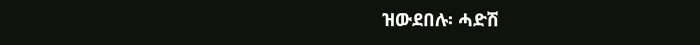ዝውደበሉ፡ ሓድሽ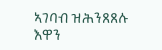ኣገባብ ዝሕንጸጸሉ እዋን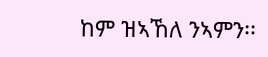ከም ዝኣኸለ ንኣምን፡፡